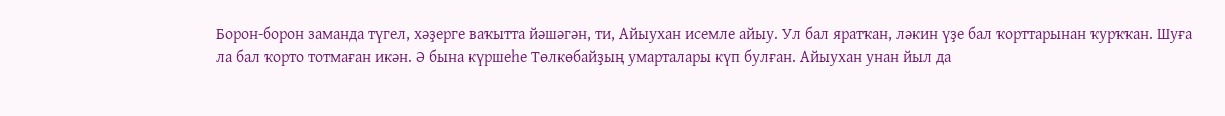Борон-борон заманда түгел, хәҙерге ваҡытта йәшәгән, ти, Айыухан исемле айыу. Ул бал яратҡан, ләкин үҙе бал ҡорттарынан ҡурҡҡан. Шуға ла бал ҡорто тотмаған икән. Ә бына күршеһе Төлкөбайҙың умарталары күп булған. Айыухан унан йыл да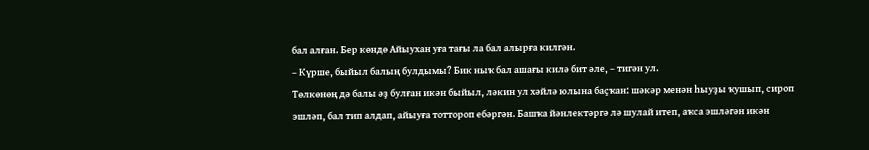бал алған. Бер көндө Айыухан уға тағы ла бал алырға килгән.
– Күрше, быйыл балың булдымы? Бик ныҡ бал ашағы килә бит әле, – тигән ул.
Төлкөнөң дә балы әҙ булған икән быйыл, ләкин ул хәйлә юлына баҫҡан: шәкәр менән һыуҙы ҡушып, сироп эшләп, бал тип алдап, айыуға тоттороп ебәргән. Башҡа йәнлектәргә лә шулай итеп, аҡса эшләгән икән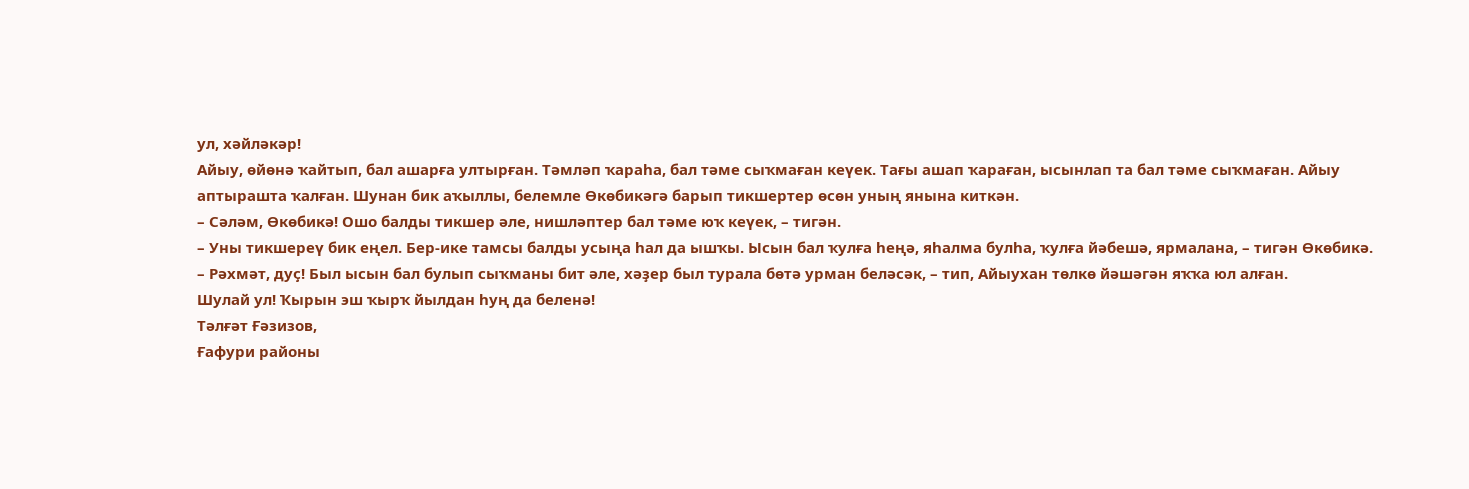ул, хәйләкәр!
Айыу, өйөнә ҡайтып, бал ашарға ултырған. Тәмләп ҡараһа, бал тәме сыҡмаған кеүек. Тағы ашап ҡараған, ысынлап та бал тәме сыҡмаған. Айыу аптырашта ҡалған. Шунан бик аҡыллы, белемле Өкөбикәгә барып тикшертер өсөн уның янына киткән.
– Сәләм, Өкөбикә! Ошо балды тикшер әле, нишләптер бал тәме юҡ кеүек, – тигән.
– Уны тикшереү бик еңел. Бер-ике тамсы балды усыңа һал да ышҡы. Ысын бал ҡулға һеңә, яһалма булһа, ҡулға йәбешә, ярмалана, – тигән Өкөбикә.
– Рәхмәт, дуҫ! Был ысын бал булып сыҡманы бит әле, хәҙер был турала бөтә урман беләсәк, – тип, Айыухан төлкө йәшәгән яҡҡа юл алған.
Шулай ул! Ҡырын эш ҡырҡ йылдан һуң да беленә!
Тәлғәт Ғәзизов,
Ғафури районы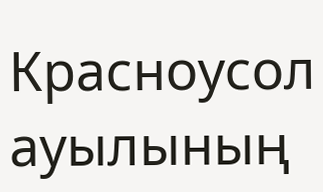Красноусол ауылының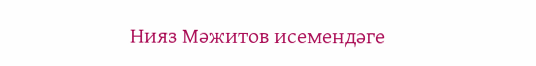Нияз Мәжитов исемендәге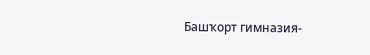Башҡорт гимназия-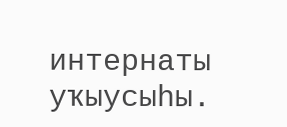интернаты уҡыусыһы.